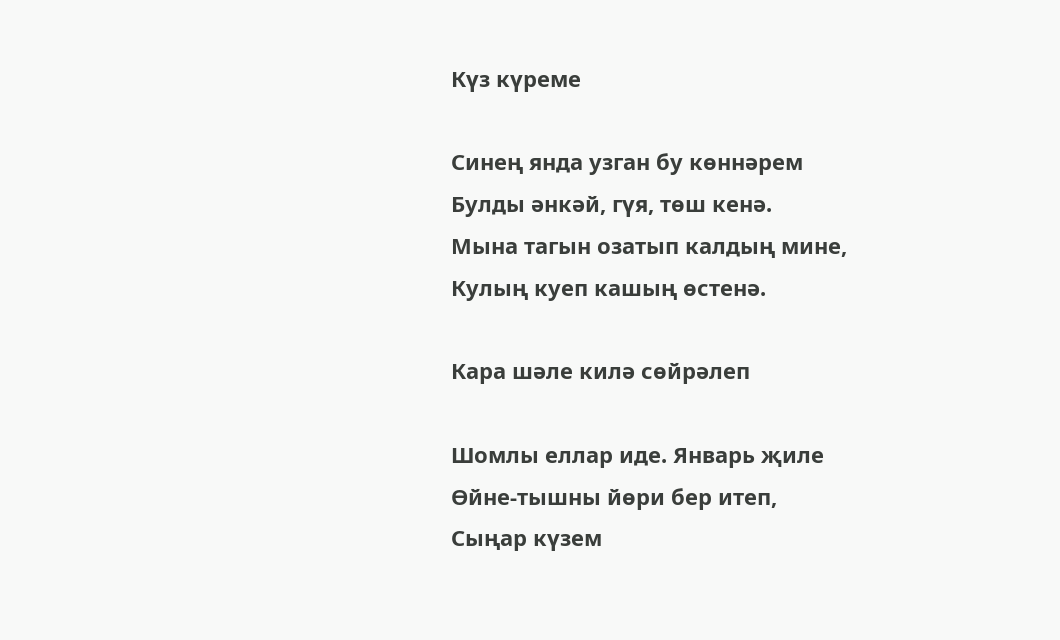Күз күреме

Синең янда узган бу көннәрем
Булды әнкәй, гүя, төш кенә.
Мына тагын озатып калдың мине,
Кулың куеп кашың өстенә.

Кара шәле килә сөйрәлеп

Шомлы еллар иде. Январь җиле
Өйне-тышны йөри бер итеп,
Сыңар күзем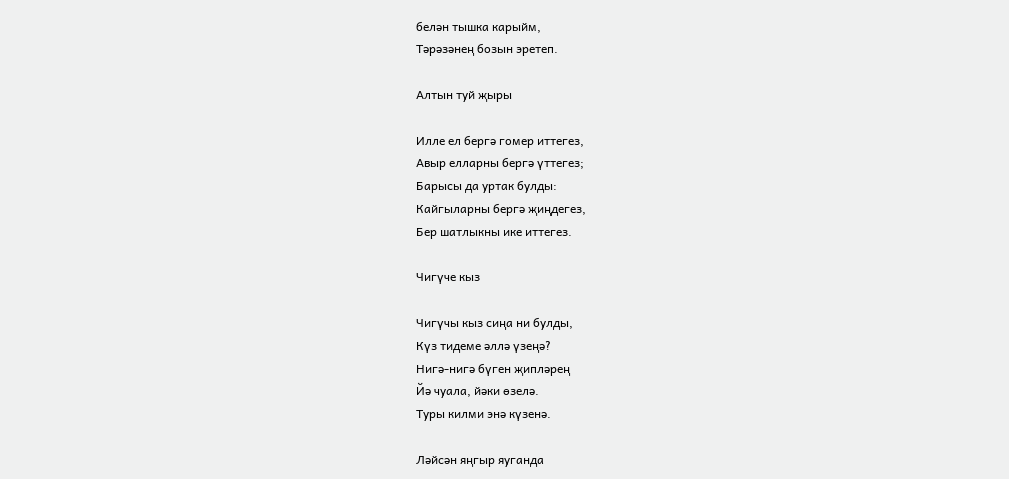белән тышка карыйм,
Тәрәзәнең бозын эретеп.

Алтын туй җыры

Илле ел бергә гомер иттегез,
Авыр елларны бергә үттегез;
Барысы да уртак булды:
Кайгыларны бергә җиңдегез,
Бер шатлыкны ике иттегез.

Чигүче кыз

Чигүчы кыз сиңа ни булды,
Күз тидеме әллә үзеңә?
Нигә-нигә бүген җипләрең
Йә чуала, йәки өзелә.
Туры килми энә күзенә.

Ләйсән яңгыр яуганда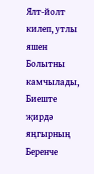Ялт-йолт килеп, утлы яшен
Болытны камчылады,
Биеште җирдә яңгырның
Беренче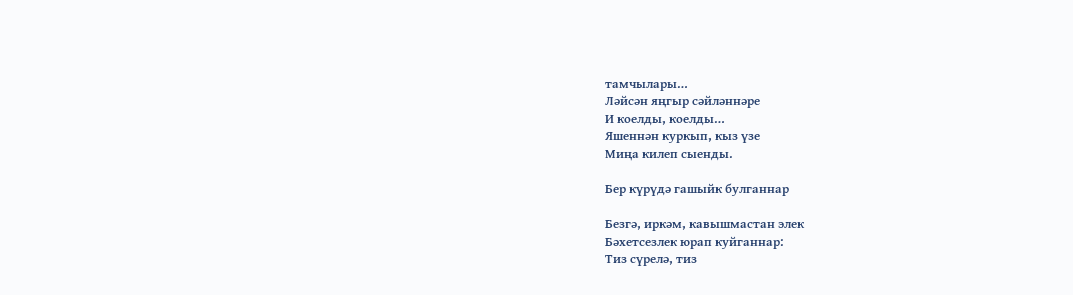тамчылары…
Ләйсән яңгыр сәйләннәре
И коелды, коелды…
Яшеннән куркып, кыз үзе
Миңа килеп сыенды.

Бер күрүдә гашыйк булганнар

Безгә, иркәм, кавышмастан элек
Бәхетсезлек юрап куйганнар:
Тиз сүрелә, тиз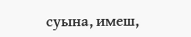суына, имеш,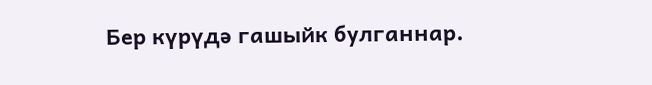Бер күрүдә гашыйк булганнар.